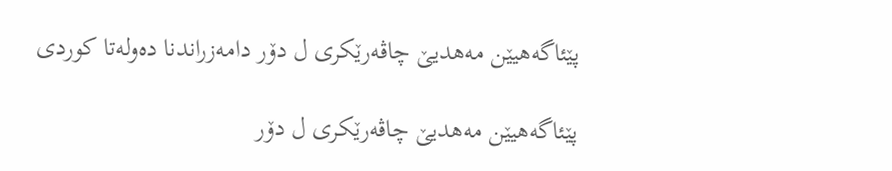پێئاگه‌هیێن مه‌هدیێ چاڤه‌رێكرى ل دۆر دامه‌زراندنا ده‌وله‌تا كوردى

پێئاگه‌هیێن مه‌هدیێ چاڤه‌رێكرى ل دۆر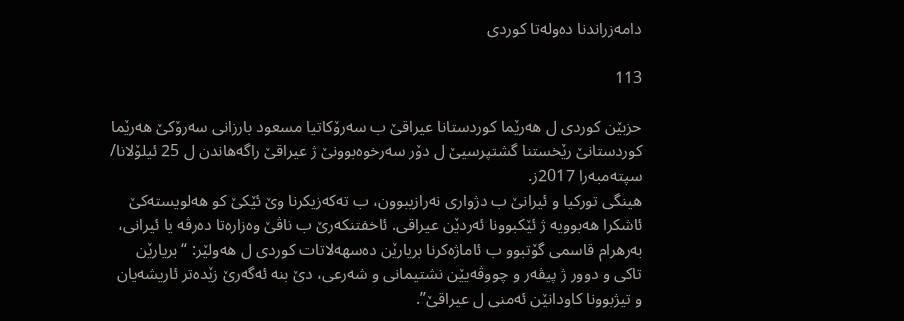دامه‌زراندنا ده‌وله‌تا كوردى

113

حزبێن كوردى ل هه‌رێما كوردستانا عیراقێ ب سه‌رۆكاتیا مسعود بارزانى سه‌رۆكێ هه‌رێما كوردستانێ رێخستنا گشتپرسیێ ل دۆر سه‌رخوه‌بوونێ ژ عیراقێ راگه‌هاندن ل 25 ئیلۆلانا/ سپته‌مبه‌را 2017ز.
هینگى توركیا و ئیرانێ ب دژوارى نه‌رازیبوون، ب ته‌كه‌زیكرنا وێ ئێكێ كو هه‌لویسته‌كێ ئاشكرا هه‌بوویه‌ ژ ئێكبوونا ئه‌ردێن عیراقى. ئاخفتنكه‌رێ ب ناڤێ وه‌زاره‌تا ده‌رڤه‌ یا ئیرانى، به‌رهرام قاسمى گۆتبوو ب ئاماژه‌كرنا بریارێن ده‌سهه‌لاتات كوردى ل هه‌ولێر: “بریارێن تاكى و دوور ژ پیڤه‌ر و چووڤه‌یێن نشتیمانى و شه‌رعى، دێ بنه‌ ئه‌گه‌رێ زێده‌تر ئاریشه‌یان و تیژبوونا كاودانێن ئه‌منى ل عیراقێ”.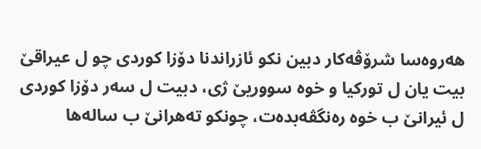هه‌روه‌سا شرۆڤه‌كار دبین نكو ئازراندنا دۆزا كوردى چو ل عیراقێ بیت یان ل توركیا و خوه‌ سووریێ ژى، دبیت ل سه‌ر دۆزا كوردى ل ئیرانێ ب خوه‌ ره‌نگڤه‌بده‌ت، چونكو ته‌هرانێ ب ساله‌ها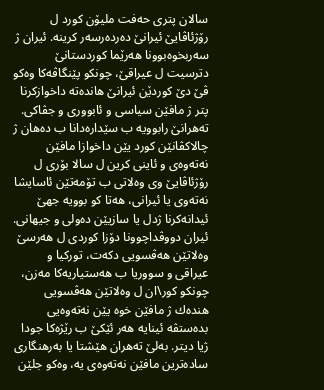سالان پترى حه‌فت ملیۆن كورد ل رۆژئاڤایێ ئیرانێ ده‌رده‌رسه‌ر كرینه‌. ئیران ژ سه‌ربخوه‌بوونا هه‌رێما كوردستانێ دترسیت ل عیراقێ، چونكو پێنگاڤه‌كا وه‌كو ڤێ دێ كوردێن ئیرانێ هانده‌ته‌ داخوازكرنا پتر ژ مافێن سیاسى و ئابوورى و جڤاكى.
ته‌هرانێ رابوویه‌ ب سێداره‌دانا ب ده‌هان ژ چالاكڤانێن كورد یێن داخوازا مافێن نه‌ته‌وه‌ى و ئاینى كرین ل سالا بۆری ل رۆژئاڤایێ وى وه‌لاتى ب تۆمه‌تێن ئاسایشا نه‌ته‌وى یا ئیرانى، هه‌تا كو بوویه‌ جهێ ئیدانه‌كرنا ژدل یا سازیێن ده‌ولى و جیهانى.
ئیران دووڤداچوونا دۆزا كوردى ل هه‌رسێ وه‌لاتێن هه‌ڤسویى دكه‌ت، توركیا و عیراقى و سووریا ب هه‌ستیاریه‌كا مه‌زن، چونكو كور\ان ل وه‌لاتێن هه‌ڤسویى هنده‌ك ژ مافێن خوه‌ یێن نه‌ته‌وه‌یى بده‌ستڤه‌ ئینایه‌ هه‌ر ئێكێ ب رێژه‌كا جودا ژیا دیتر. به‌لێ ته‌هران هێشتا یا به‌رهنگارى ساده‌ترین مافێن نه‌ته‌وه‌ى یه‌، وه‌كو جلێن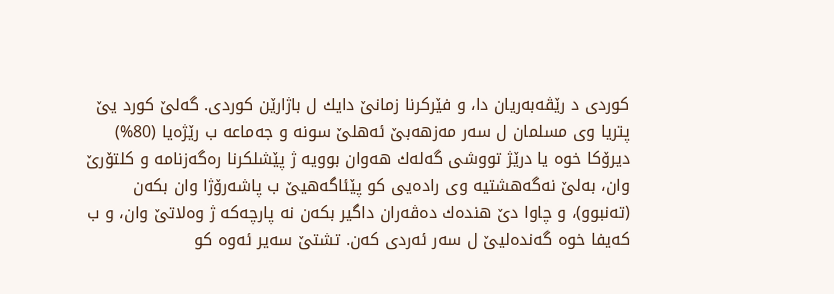كوردى د رێڤه‌به‌ریان دا، و فێركرنا زمانێ دایك ل باژارێن كوردى. گه‌لێ كورد یێ پتریا وى مسلمان ل سه‌ر مه‌زهه‌بێ ئه‌هلێ سونه‌ و جه‌ماعه‌ ب رێژه‌یا (80%) دیرۆكا خوه‌ یا درێژ تووشى گه‌له‌ك هه‌وان بوویه‌ ژ پێشلكرنا ره‌گه‌زنامه‌ و كلتۆرێ وان، به‌لێ نه‌گه‌هشتیه‌ وى راده‌یى كو پێئاگه‌هیێ ب پاشه‌رۆژا وان بكه‌ن (ته‌نبو‌و)، و چاوا دێ هنده‌ك ده‌ڤه‌ران داگیر بكه‌ن نه‌ پارچه‌كه‌ ژ وه‌لاتێ وان، و ب كه‌یفا خوه‌ گه‌نده‌لیێ ل سه‌ر ئه‌ردى كه‌ن. تشتێ سه‌یر ئه‌وه‌ كو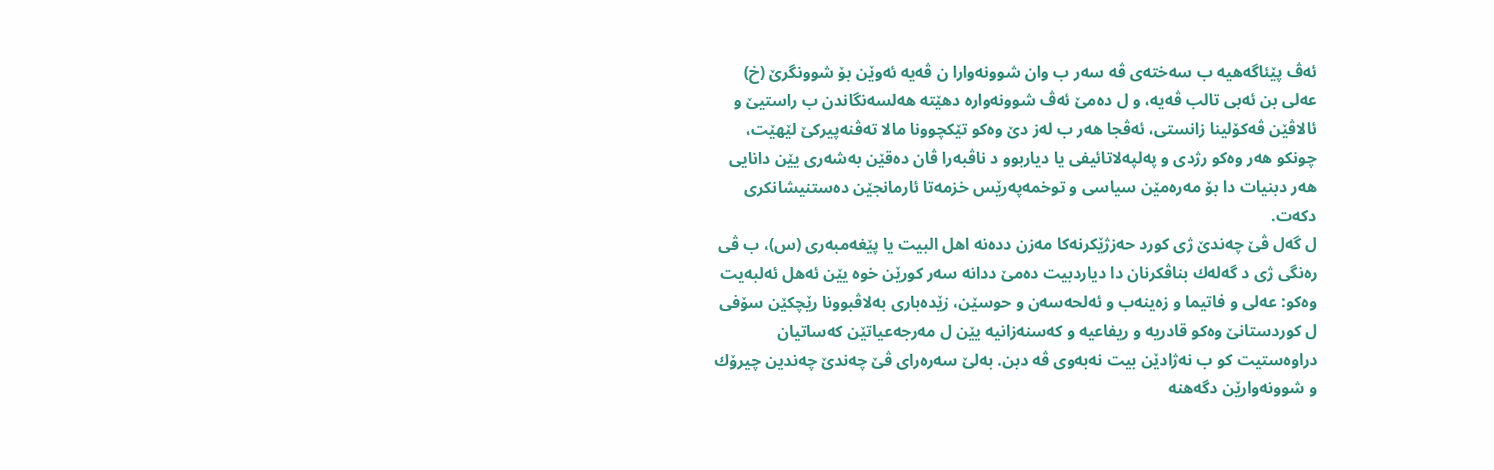ئه‌ڤ پێئاگه‌هیه‌ ب سه‌خته‌ی ڤه‌ سه‌ر ب وان شوونه‌وارا ن ڤه‌یه‌ ئه‌وێن بۆ شوونگرێ (خ) عه‌لى بن ئه‌بى تالب ڤه‌یه‌، و ل ده‌مێ ئه‌ڤ شوونه‌واره‌ دهێته‌ هه‌لسه‌نگاندن ب راستیێ و ئالاڤێن ڤه‌كۆلینا زانستى، ئه‌ڤجا هه‌ر ب له‌ز دێ وه‌كو تێكچوونا مالا ته‌ڤنه‌پیركێ لێهێت، چونكو هه‌ر وه‌كو رژدی و په‌لپه‌لاتائیفى یا دیاربوو د ناڤبه‌را ڤان ده‌قێن به‌شه‌رى یێن دانایى هه‌ر دبنیات دا بۆ مه‌ره‌مێن سیاسى و توخمه‌په‌رێس خزمه‌تا ئارمانجێن ده‌ستنیشانكری دكه‌ت.
ل گه‌ل ڤێ چه‌ندێ ژى كورد حه‌زژێكرنه‌كا مه‌زن دده‌نه‌ اهل البیت یا پێغه‌مبه‌رى (س)، ب ڤى ره‌نگى ژى د گه‌له‌ك بناڤكرنان دا دیاردبیت ده‌مێ ددانه‌ سه‌ر كورێن خوه‌ یێن ئه‌هل ئه‌لبه‌یت وه‌كو: عه‌لى و فاتیما و زه‌ینه‌ب و ئه‌لحه‌سه‌ن و حوسێن، زێده‌بارى به‌لاڤبوونا رێچكێن سۆفى ل كوردستانێ وه‌كو قادریه‌ و ریفاعیه‌ و كه‌سنه‌زانیه‌ یێن ل مه‌رجه‌عیاتێن كه‌ساتیان دراوه‌ستیت كو ب نه‌ژادێن بیت نه‌به‌وى ڤه‌ دبن. به‌لێ سه‌ره‌راى ڤێ چه‌ندێ چه‌ندین چیرۆك و شوونه‌وارێن دگه‌هنه‌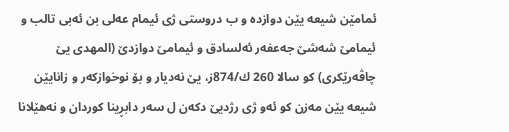ئمامێن شیعه‌ یێن دوازده‌ و ب دروستى ژى ئیمام عه‌لى بن ئه‌بى تالب و ئیمامێ شه‌شێ جه‌عفه‌ر ئه‌لسادق و ئیمامێ دوازدێ (المهدى یێ چاڤه‌رێكرى) كو سالا 260 ك/874ز، یێ نه‌دیار و بۆ نوخوازكه‌ر و زانایێن شیعه‌ یێن مه‌زن كو ئه‌و ژى رژدیێ دكه‌ن ل سه‌ر دابڕینا كوردان و نه‌هێلانا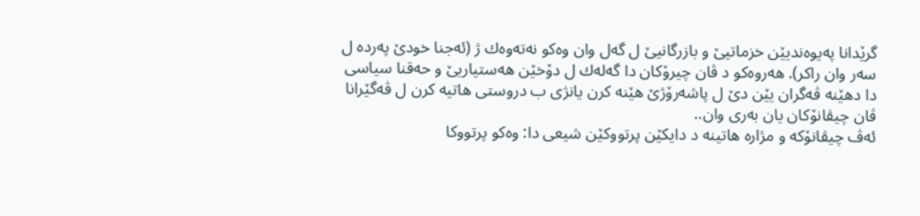گرێدانا په‌یوه‌ندیێن خزماتیێ و بازرگانیێ ل گه‌ل وان وه‌كو نه‌ته‌وه‌ك ژ (ئه‌جنا خودێ په‌رده‌ ل سه‌ر وان راكر). هه‌روه‌كو د ڤان چیرۆكان دا گه‌له‌ك ل دۆخێن هه‌ستیاریێ و حه‌قنا سیاسى دا دهێنه‌ ڤه‌گران یێن دێ ل پاشه‌رۆژێ هێنه‌ كرن یانژى ب دروستى هاتیه‌ كرن ل ڤه‌گێرانا ڤان چیڤانۆكان یان به‌رى وان..
ئه‌ڤ چیڤانۆكه‌ و مژاره‌ هاتینه‌ د دایكێن پرتووكێن شیعى دا: وه‌كو پرتووكا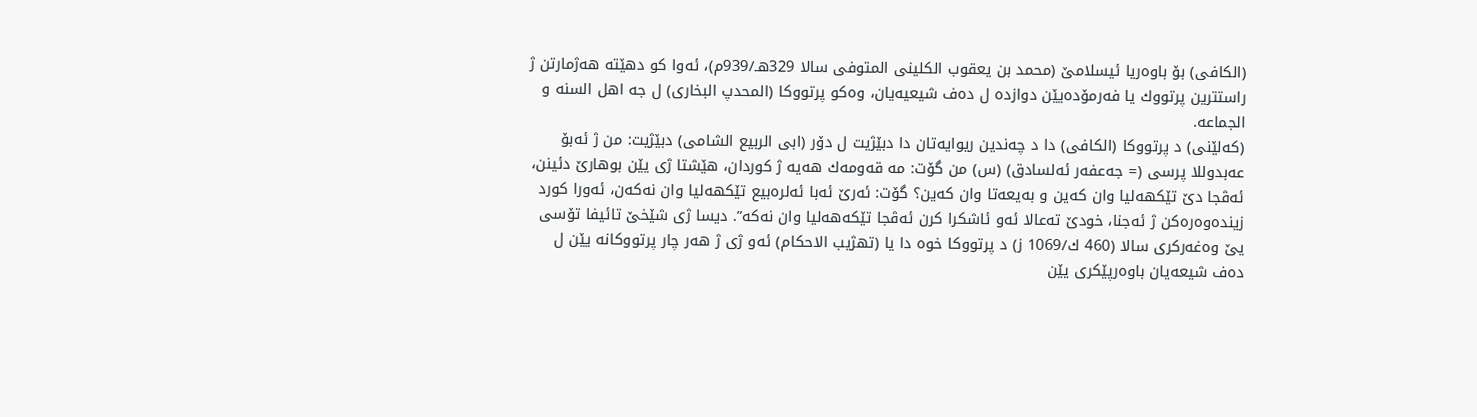(الكافى) بۆ باوه‌ریا ئیسلامێ (محمد بن یعقوب الكلینی المتوفى سالا 329هـ/939م)، ئه‌وا كو دهێته‌ هه‌ژمارتن ژ راستترین پرتووك یا فه‌رمۆده‌یێن دوازده‌ ل ده‌ف شیعیه‌یان، وه‌كو پرتووكا (المحدپ البخارى) ل جه‌ اهل السنه‌ و الجماعه‌.
(كه‌لێنى) د پرتووكا (الكافی) دا د چه‌ندین ریوایه‌تان دا دبێژیت ل دۆر (ابی الربیع الشامى) دبێژیت: من ژ ئه‌بۆ عه‌بدوللا پرسی (= جه‌عفه‌ر ئه‌لسادق) (س) من گۆت: مه‌ قه‌ومه‌ك هه‌یه‌ ژ كوردان، هێشتا ژى یێن بوهارێ دئینن، ئه‌ڤجا دێ تێكهه‌لیا وان كه‌ین و به‌یعه‌تا وان كه‌ین؟ گۆت: ئه‌رێ ئه‌با ئه‌لره‌بیع تێكهه‌لیا وان نه‌كه‌ن، ئه‌ورا كورد زینده‌وه‌ره‌كن ژ ئه‌جنا، خودێ ته‌عالا ئه‌و ئاشكرا كرن ئه‌ڤجا تێكه‌هه‌لیا وان نه‌كه‌”. دیسا ژى شێخێ تائیفا تۆسى یێ وه‌غه‌ركرى سالا (460 ك/1069 ز) د پرتووكا خوه‌ دا یا (تهژیب الاحكام) ئه‌و ژى ژ هه‌ر چار پرتووكانه‌ یێن ل ده‌ف شیعه‌یان باوه‌رپێكرى یێن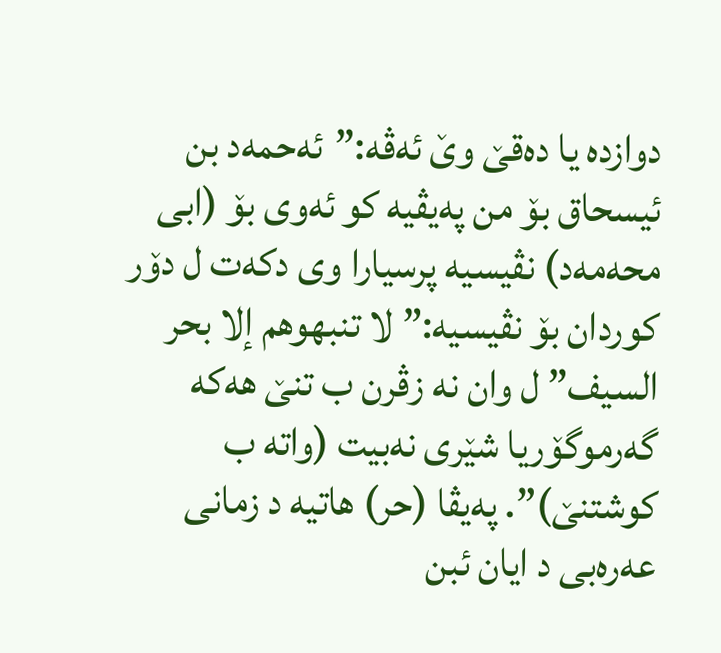دوازده‌ یا ده‌قێ وێ ئه‌ڤه‌:”ئه‌حمه‌د بن ئیسحاق بۆ من په‌یڤیه‌ كو ئه‌وى بۆ (ابی محه‌مه‌د) نڤیسیه‌ پرسیارا وى دكه‌ت ل دۆر كوردان بۆ نڤیسیه‌:” لا تنبهوهم إلا بحر السیف” ل وان نه‌ زڤرن ب تنێ هه‌كه‌ گه‌رموگۆریا شێرى نه‌بیت (واته‌ ب كوشتنێ)”. په‌یڤا (حر) هاتیه‌ د زمانى عه‌ره‌بى د ایان ئبن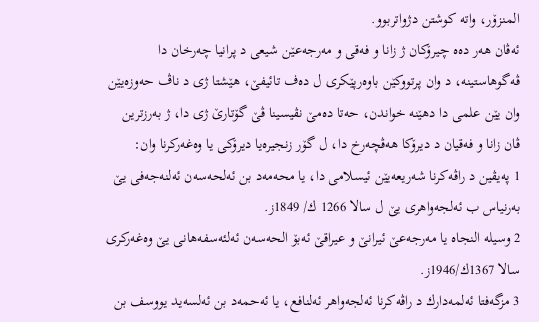المنزۆر، واته‌ كوشتن دژواتربوو.
ئه‌ڤان هه‌ر ده‌ه چیرۆكان ژ زانا و فه‌قی و مه‌رجه‌عێن شیعى د پرانیا چه‌رخان دا ڤه‌گوهاستینه‌، د وان پرتووكێن باوه‌رپێكرى ل ده‌ف تائیفێ، هێشتا ژى د ناڤ حه‌وزه‌یێن وان یێن علمى دا دهێنه‌ خواندن، حه‌تا ده‌مێ نڤیسینا ڤێ گۆتارێ ژى دا، ژ به‌رزترین ڤان زانا و فه‌قیان د دیرۆكا هه‌ڤچه‌رخ دا، ل گۆر زنجیره‌یا دیرۆكى یا وه‌غه‌ركرنا وان:
1 په‌یڤین د راڤه‌كرنا شه‌ریعه‌یێن ئیسلامى دا، یا محه‌مه‌د بن ئه‌لحه‌سه‌ن ئه‌لنه‌جه‌فى یێ به‌رنیاس ب ئه‌لجه‌واهرى یێ ل سالا 1266 ك/ 1849ز.
2 وسیله‌ النجاه‌ یا مه‌رجه‌عێ ئیرانێ و عیراقێ ئه‌بۆ الحه‌سه‌ن ئه‌لئه‌سفه‌هانى یێ وه‌غه‌ركرى سالا 1367ك/1946ز.
3 مزگه‌فتا ئه‌لمه‌دارك د راڤه‌كرنا ئه‌لجه‌واهر ئه‌لنافع، یا ئه‌حمه‌د بن ئه‌لسه‌ید یووسف بن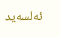ئه‌لسه‌ید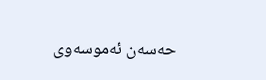حه‌سه‌ن ئه‌موسه‌وى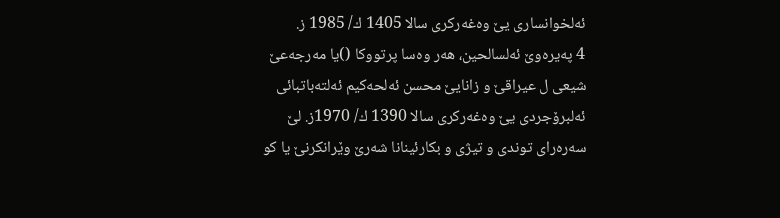ئه‌لخوانسارى یێ وه‌غه‌ركرى سالا 1405 ك/ 1985 ز.
4 په‌یره‌وێ ئه‌لسالحین، هه‌ر وه‌سا پرتووكا ()یا مه‌رجه‌عێ شیعى ل عیراقێ و زانایێ محسن ئه‌لحه‌كیم ئه‌لته‌باتبائى ئه‌لبرۆجردى یێ وه‌غه‌ركری سالا 1390 ك/ 1970ز. لێ سه‌ره‌راى توندى و تیژی و بكارئینانا شه‌رێ وێرانكرنێ یا كو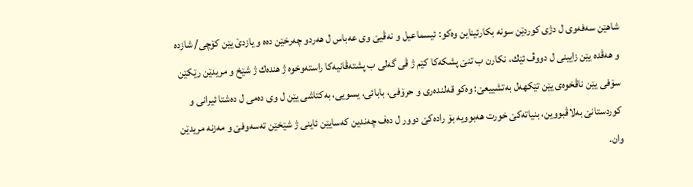شاهێن سه‌فه‌وى ل دژى كوردێن سونه‌ بكارئیناین وه‌كو: ئیسماعیل و نه‌ڤیێ وى عه‌باس ل هه‌ردو چه‌رخێن ده‌ه و یازدێ یێن كۆچى/ شازده‌ و هه‌ڤده‌ یێن زایینى ل دووڤ ئێك، نكارن ب تنێ پشكه‌كا كێم ژ ڤى گه‌لى ب پشته‌ڤانیه‌كا راسته‌وخوه‌ ژ هنده‌ك ژ شێخ و مریدێن رێكێن سۆفى یێن ناڤخوه‌ى یێن تێكهه‌ل به‌تشییعێ: وه‌كو قه‌لنده‌رى و حرۆفى، بابائى، یسویى، به‌كتاشى یێن ل وى ده‌مى ل ده‌شتا ئیرانى و كوردستانێ به‌لاڤبووین، بنیاته‌كێ خورت هه‌بوویه‌ بۆ راده‌كێ دوور ل ده‌ف چه‌ندین كه‌سایێن ئاینى ژ شێخێن ته‌سه‌وفێ و مه‌زنه‌ مریدێن وان.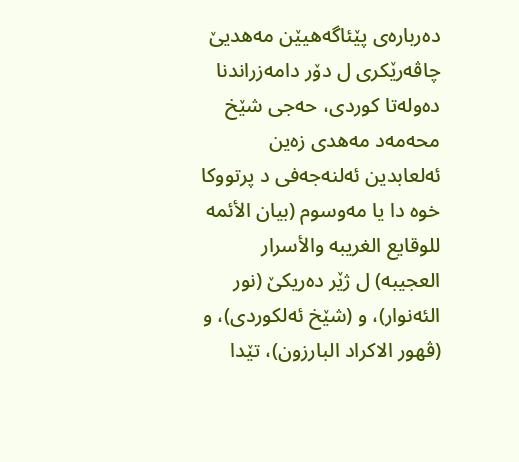ده‌رباره‌ى پێئاگه‌هیێن مه‌هدیێ چاڤه‌رێكرى ل دۆر دامه‌زراندنا ده‌وله‌تا كوردى، حه‌جى شێخ محه‌مه‌د مه‌هدى زه‌ین ئه‌لعابدین ئه‌لنه‌جه‌فى د پرتووكا خوه‌ دا یا مه‌وسوم (بیان الأئمه‌ للوقایع الغریبه‌ والأسرار العجیبه‌) ل ژێر ده‌ریكێ (نور الئه‌نوار)، و (شێخ ئه‌لكوردى)، و (ڤهور الاكراد البارزون)، تێدا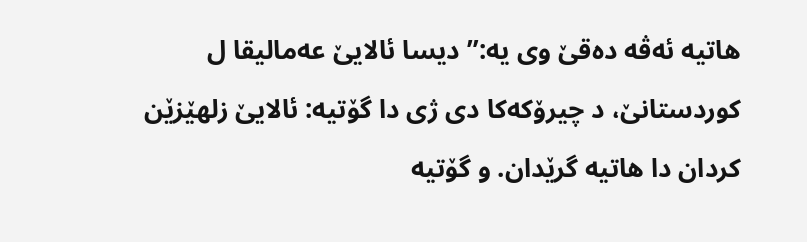هاتیه‌ ئه‌ڤه‌ ده‌قێ وى یه‌:” دیسا ئالایێ عه‌مالیقا ل كوردستانێ، د چیرۆكه‌كا دى ژى دا گۆتیه‌: ئالایێ زلهێزێن كردان دا هاتیه‌ گرێدان. و گۆتیه‌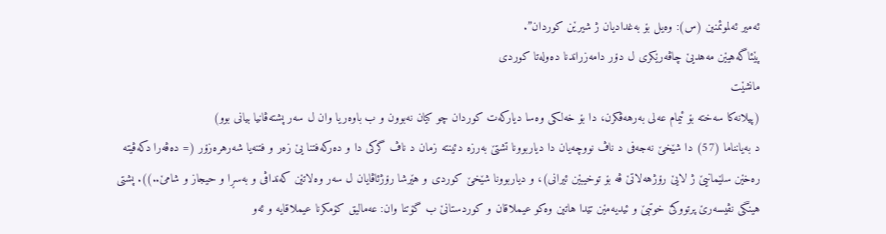ئه‌میر ئه‌لموئمنین (س): وه‌یل بۆ به‌غدادیان ژ شیرێن كوردان”.
پێئاگه‌هیێن مه‌هدیێ چاڤه‌رێكرى ل دۆر دامه‌زراندنا ده‌وله‌تا كوردى
مانشێت
(پیلانه‌كا سه‌خته‌ بۆ ئیمام عه‌لى به‌رهه‌ڤكرن، دا بۆ خه‌لكى وه‌سا دیاركه‌ت كوردان چو كیان نه‌بوون و ب باوه‌ریا وان ل سه‌ر پشته‌ڤانیا بیانى بوو)
د به‌یانناما (57) دا شێخێ نه‌جه‌فى د ناڤ نووچه‌یان دا دیاربوونا تشتێ به‌رزه‌ دئینته‌ زمان د ناڤ گركى دا و ده‌ركه‌فتنا یێ زه‌ر و فتنه‌یا شه‌رهره‌زۆر (= ده‌ڤه‌را دكه‌ڤیته‌ ره‌خێن سلێمانیێ ژ لایێ رۆژهه‌لاتێ ڤه‌ بۆ توخیبێن ئیرانى)، و دیاربوونا شێخێ كوردى و هێرشا رۆژئاڤایان ل سه‌ر وه‌لاتێن كه‌نداڤى و به‌سڕا و حیجاز و شامێ..)). پشتى هینگى نڤیسه‌رێ پرتووكێ خوتبێ و ئیدیه‌مێن تێدا هاتین وه‌كو عیملاقان و كوردستانێ ب گۆتنا وان: عه‌مالیق كۆمكرنا عیملاقایه‌ و ئه‌و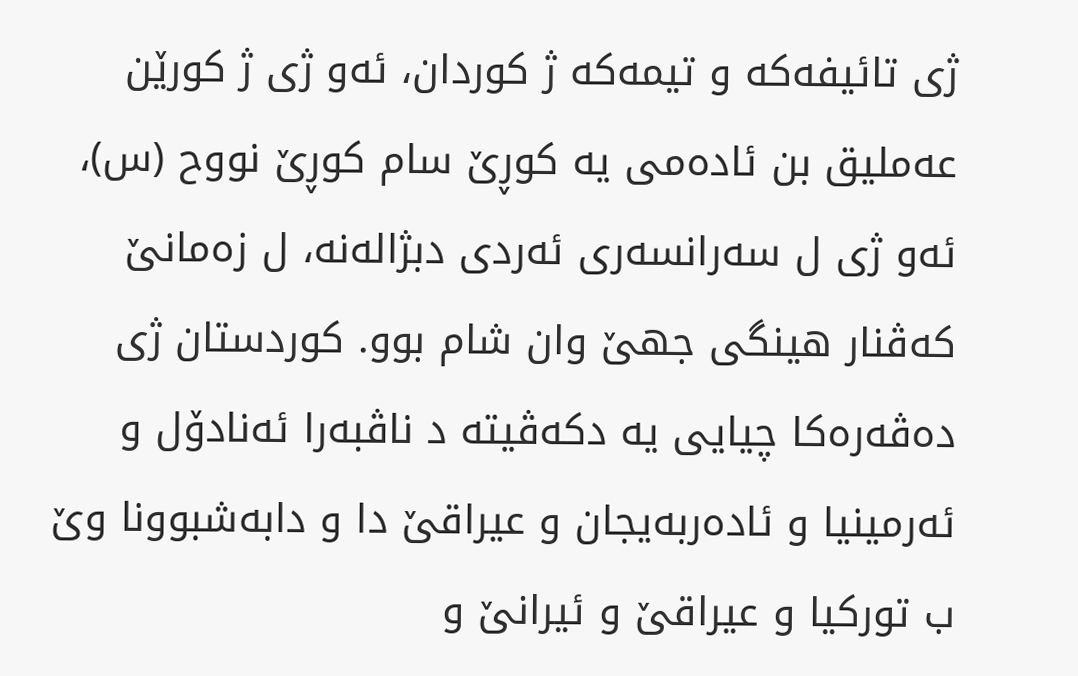ژى تائیفه‌كه‌ و تیمه‌كه‌ ژ كوردان، ئه‌و ژى ژ كورێن عه‌ملیق بن ئاده‌مى یه‌ كوڕێ سام كوڕێ نووح (س)، ئه‌و ژى ل سه‌رانسه‌رى ئه‌ردى دبژاله‌نه‌، ل زه‌مانێ كه‌ڤنار هینگى جهێ وان شام بوو. كوردستان ژى ده‌ڤه‌ره‌كا چیایى یه‌ دكه‌ڤیته‌ د ناڤبه‌را ئه‌نادۆل و ئه‌رمینیا و ئاده‌ربه‌یجان و عیراقێ دا و دابه‌شبوونا وێ ب توركیا و عیراقێ و ئیرانێ و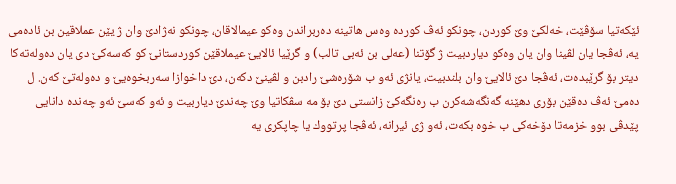ئێكه‌تیا سۆڤێت، خه‌لكێ وێ كوردن، چونكو ئه‌ڤ كورده‌ وه‌س هاتینه‌ ده‌ربراندن وه‌كو عیمالاقان، چونكو نه‌ژادێ وان ژ یێن عملاقین بن ئاده‌مى یه‌، ئه‌ڤجا یان لڤینا وان یان وه‌كو دیاردبیت ژ گۆتنا (عه‌لى بن ئه‌بى تالب) و گرێیا ئالایێ عیملاقێن كوردستانێ كو كه‌سه‌كێ دى یان ده‌وله‌ته‌كا دیتر بۆ گرێبده‌ت، ئه‌ڤجا دێ ئالایێ وان بلندبیت، یانژى ئه‌و ب شۆره‌شێ رادبن و لڤینێ دكه‌ن، دێ داخوازا سه‌ربخوه‌یێ و ده‌وله‌تێ كه‌ن. ل ده‌مێ ئه‌ڤ ده‌قێن بۆرى دهێنه‌ گه‌نگه‌شه‌كرن ب ره‌نگه‌كێ زانستى دێ بۆ مه‌ سڤكاتیا وێ چه‌ندێ دیاربیت و ئه‌و كه‌سێ ئه‌و چه‌نده‌ دانایى پێدڤى بوو خزمه‌تا دۆخه‌كى ب خوه‌ بكه‌ت، ئه‌و ژى ئیرانه‌، ئه‌ڤجا پرتووك یا چاپكری یه‌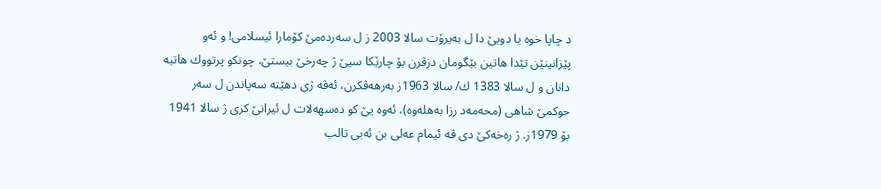د چاپا خوه‌ یا دویێ دا ل به‌یرۆت سالا 2003 ز ل سه‌رده‌مێ كۆمارا ئیسلامى! و ئه‌و پێزانینێن تێدا هاتین بێگومان دزڤرن بۆ چارێكا سیێ ژ چه‌رخێ بیستێ، چونكو پرتووك هاتیه‌ دانان و ل سالا 1383 ك/ سالا 1963ز به‌رهه‌ڤكرن، ئه‌ڤه‌ ژى دهێته‌ سه‌پاندن ل سه‌ر حوكمێ شاهى (محه‌مه‌د رزا به‌هله‌وه‌)، ئه‌وه‌ یێ كو ده‌سهه‌لات ل ئیرانێ كری ژ سالا 1941 بۆ 1979ز. ژ ره‌خه‌كێ دى ڤه‌ ئیمام عه‌لى بن ئه‌بى تالب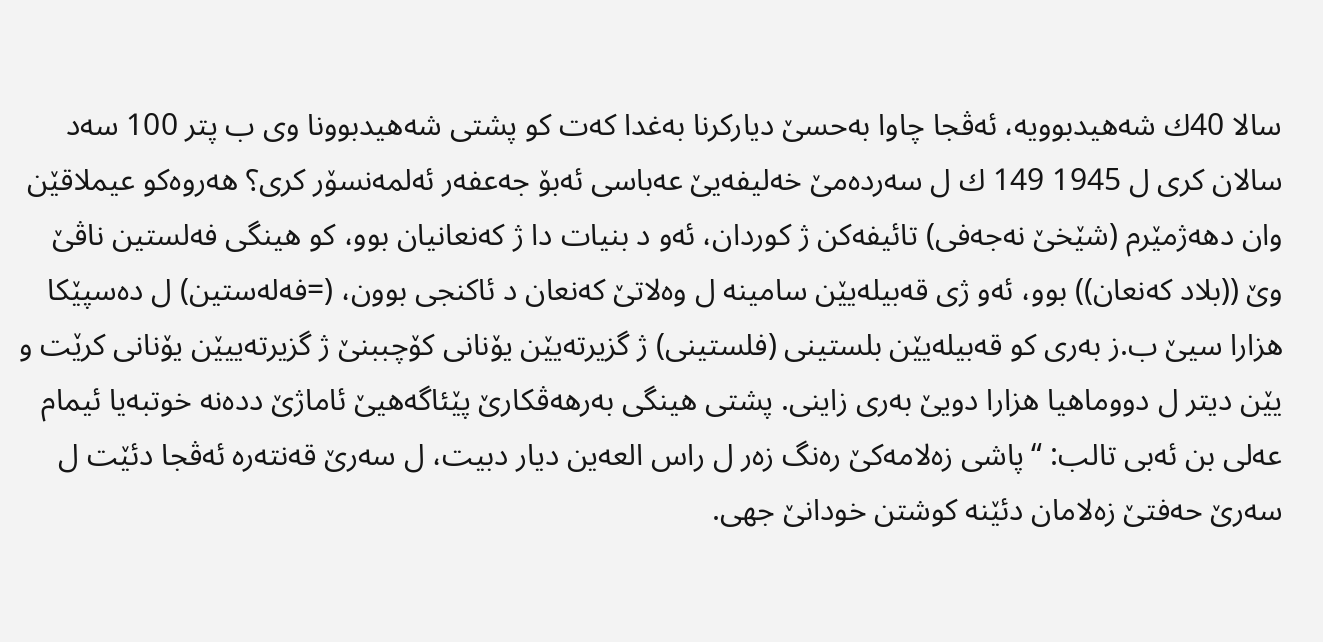سالا 40ك شه‌هیدبوویه‌، ئه‌ڤجا چاوا به‌حسێ دیاركرنا به‌غدا كه‌ت كو پشتى شه‌هیدبوونا وى ب پتر 100 سه‌د سالان كرى ل 1945 149 ك ل سه‌رده‌مێ خه‌لیفه‌یێ عه‌باسى ئه‌بۆ جه‌عفه‌ر ئه‌لمه‌نسۆر كرى؟ هه‌روه‌كو عیملاقێن وان دهه‌ژمێرم (شێخێ نه‌جه‌فى) تائیفه‌كن ژ كوردان، ئه‌و د بنیات دا ژ كه‌نعانیان بوو، كو هینگى فه‌لستین ناڤێ وێ ((بلاد كه‌نعان)) بوو، ئه‌و ژى قه‌بیله‌یێن سامینه‌ ل وه‌لاتێ كه‌نعان د ئاكنجی بوون، (=فه‌له‌ستین) ل ده‌سپێكا هزارا سیێ ب.ز به‌رى كو قه‌بیله‌یێن بلستینى (فلستینى) ژ گزیرته‌یێن یۆنانى كۆچببنێ ژ گزیرته‌ییێن یۆنانى كرێت و یێن دیتر ل دووماهیا هزارا دویێ به‌رى زاینى. پشتى هینگى به‌رهه‌ڤكارێ پێئاگه‌هیێ ئاماژێ دده‌نه‌ خوتبه‌یا ئیمام عه‌لى بن ئه‌بى تالب: “پاشى زه‌لامه‌كێ ره‌نگ زه‌ر ل راس العه‌ین دیار دبیت، ل سه‌رێ قه‌نته‌ره‌ ئه‌ڤجا دئێت ل سه‌رێ حه‌فتێ زه‌لامان دئێنه‌ كوشتن خودانێ جهى.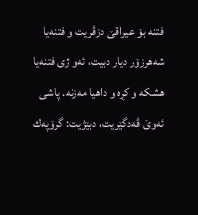فتنه‌ بۆ عیراقێ دزڤریت و فتنه‌یا شه‌هرزۆر دیار دبیت، ئه‌و ژى فتنه‌یا هشكه‌ و كڕه‌ و داهیا مه‌زنه‌. پاشى ئه‌وێ ڤه‌دگێریت، دبێژیت: گرۆپه‌ك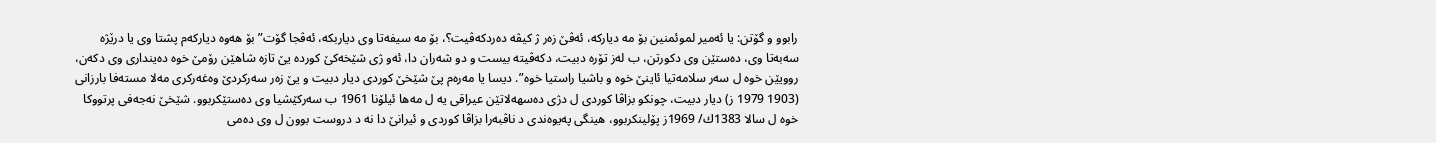رابوو و گۆتن: یا ئه‌میر لموئمنین بۆ مه‌ دیاركه‌، ئه‌ڤێ زه‌ر ژ كیڤه‌ ده‌ردكه‌ڤیت؟، بۆ مه‌ سیفه‌تا وى دیاربكه‌، ئه‌ڤجا گۆت”بۆ هه‌وه‌ دیاركه‌م پشتا وى یا درێژه‌ سه‌به‌تا وى، ده‌ستێن وى دكورتن، ب له‌ز تۆره‌ دبیت، دكه‌ڤیته‌ بیست و دو شه‌ران دا، ئه‌و ژى شێخه‌كێ كورده‌ یێ تازه‌ شاهێن رۆمێ خوه‌ ده‌یندارى وى دكه‌ن، روویێن خوه‌ ل سه‌ر سلامه‌تیا ئاینێ خوه‌ و باشیا راستیا خوه‌”. دیسا یا مه‌ره‌م پێ شێخێ كوردى دیار دبیت و یێ زه‌ر سه‌ركردێ وه‌غه‌ركرى مه‌لا مسته‌فا بارزانى (1903 1979 ز) دیار دبیت، چونكو بزاڤا كوردى ل دژى ده‌سهه‌لاتێن عیراقى یه‌ ل مه‌ها ئیلۆنا 1961 ب سه‌ركێشیا وى ده‌ستێكربوو. شێخێ نه‌جه‌فى پرتووكا خوه‌ ل سالا 1383ك/ 1969ز پۆلینكربوو، هینگى په‌یوه‌ندى د ناڤبه‌را بزاڤا كوردى و ئیرانێ دا نه‌ د دروست بوون ل وى ده‌مى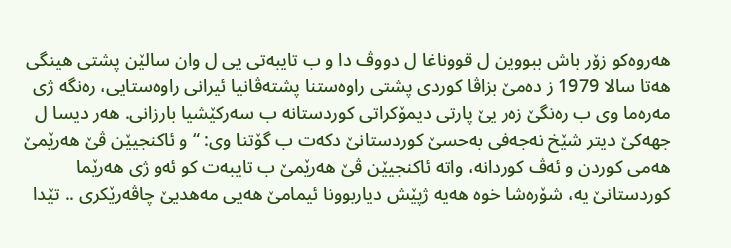هه‌روه‌كو زۆر باش ببووین ل قووناغا ل دووڤ دا و ب تایبه‌تى یى ل وان سالێن پشتى هینگى هه‌تا سالا 1979 ز ده‌مێ بزاڤا كوردى پشتى راوه‌ستنا پشته‌ڤانیا ئیرانى راوه‌ستایى، ره‌نگه‌ ژى مه‌ره‌ما وى ب ره‌نگێ زه‌ر یێ پارتى دیمۆكراتى كوردستانه‌ ب سه‌ركێشیا بارزانى. هه‌ر دیسا ل جهه‌كێ دیتر شێخ نه‌جه‌فى به‌حسێ كوردستانێ دكه‌ت ب گۆتنا وى: “و ئاكنجیێن ڤێ هه‌رێمێ هه‌مى كوردن و ئه‌ڤ كوردانه‌، واته‌ ئاكنجیێن ڤێ هه‌رێمێ ب تایبه‌ت كو ئه‌و ژى هه‌رێما كوردستانێ یه‌، شۆره‌شا خوه‌ هه‌یه‌ ژپێش دیاربوونا ئیمامێ هه‌یى مه‌هدیێ چاڤه‌رێكرى .. تێدا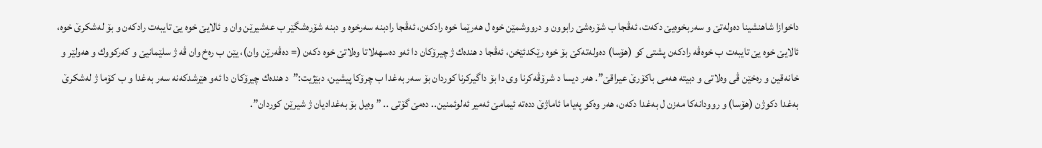داخوازا شاهنشینا ده‌وله‌تێ و سه‌ربخوه‌یێ دكه‌ت، ئه‌ڤجا ب شۆره‌شێ رابوون و درووشمێن خوه‌ ل هه‌رێما خوه‌ رادكه‌ن، ئه‌ڤجا رادبنه‌ سه‌رخوه‌ و دبنه‌ شۆره‌شگێر ب عه‌شیرێن وان و ئالایێ خوه‌ یێ تایبه‌ت رادكه‌ن و بۆ له‌شكرێ خوه‌، ئالایێ خوه‌ یێ تایبه‌ت ب خوه‌ڤه‌ رادكه‌ن پشتى كو (هۆسا) ده‌وله‌ته‌كێ بۆ خوه‌ رێكدئێخن، ئه‌ڤجا د هنده‌ك ژ چیرۆكان دا ئه‌و ده‌سهه‌لاتا وه‌لاتێ خوه‌ دكه‌ن (= ده‌ڤه‌رێن وان)، یێن ب ره‌خ وان ڤه‌ ژ سلێمانیێ و كه‌ركووك و هه‌ولێر و خانه‌قین و ره‌خێن ڤى وه‌لاتى و دبیته‌ هه‌مى باكۆرێ عیراقێ”. هه‌ر دیسا د شرۆڤه‌كرنا وى دا بۆ داگیركرنا كوردان بۆ سه‌ر به‌غدا ب چرۆكا پیشین، دبێژیت:”د هنده‌ك چیرۆكان دا ئه‌و هێرشدكه‌نه‌ سه‌ر به‌غدا و ب كۆما ژ له‌شكرێ به‌غدا دكوژن (هۆسا) و روودانه‌كا مه‌زن ل به‌غدا دكه‌ن، هه‌ر وه‌كو په‌یاما ئاماژێ دده‌ته‌ ئیمامێ ئه‌میر ئه‌لوئمنین.. ده‌مێ گۆتى .. ” وه‌یل بۆ به‌غدادیان ژ شیرێن كوردان”.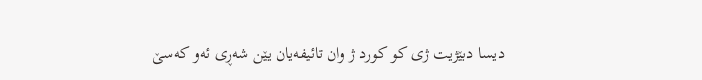دیسا دبێژیت ژى كو كورد ژ وان تائیفه‌یان یێن شه‌ڕى ئه‌و كه‌سێ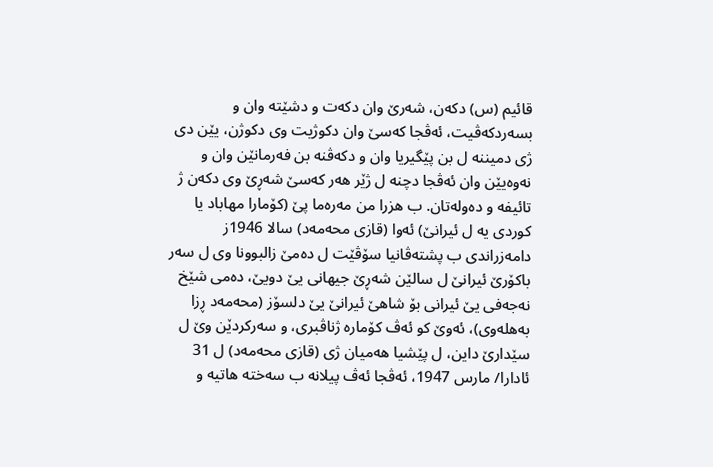قائیم (س) دكه‌ن، شه‌رێ وان دكه‌ت و دشێته‌ وان و بسه‌ردكه‌ڤیت، ئه‌ڤجا كه‌سێ وان دكوژیت وى دكوژن، یێن دى ژى دمیننه‌ ل بن پێگیریا وان و دكه‌ڤنه‌ بن فه‌رمانێن وان و نه‌وه‌یێن وان ئه‌ڤجا دچنه‌ ل ژێر هه‌ر كه‌سێ شه‌ڕێ وى دكه‌ن ژ تائیفه‌ و ده‌وله‌تان. ب هزرا من مه‌ره‌ما پێ (كۆمارا مهاباد یا كوردى یه‌ ل ئیرانێ) ئه‌وا (قازى محه‌مه‌د) سالا 1946ز دامه‌زراندى ب پشته‌ڤانیا سۆڤێت ل ده‌مێ زالبوونا وى ل سه‌ر باكۆرێ ئیرانێ ل سالێن شه‌ڕێ جیهانى یێ دویێ، ده‌مى شێخ نه‌جه‌فى یێ ئیرانى بۆ شاهێ ئیرانێ یێ دلسۆز (محه‌مه‌د ڕزا به‌هله‌وى)، ئه‌وێ كو ئه‌ڤ كۆماره‌ ژناڤبرى، و سه‌ركردێن وێ ل سێدارێ داین، ل پێشیا هه‌میان ژى (قازى محه‌مه‌د) ل 31 ئادارا/ مارس 1947، ئه‌ڤجا ئه‌ڤ پیلانه‌ ب سه‌خته‌ هاتیه‌ و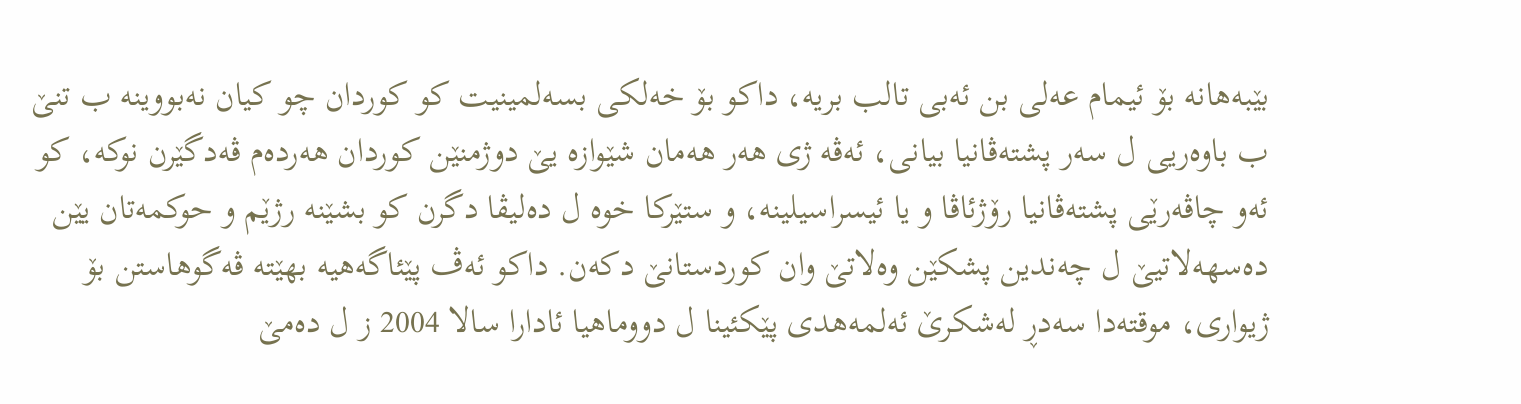بێبه‌هانه‌ بۆ ئیمام عه‌لى بن ئه‌بى تالب بریه‌، داكو بۆ خه‌لكى بسه‌لمینیت كو كوردان چو كیان نه‌بووینه‌ ب تنێ ب باوه‌ریى ل سه‌ر پشته‌ڤانیا بیانى، ئه‌ڤه‌ ژى هه‌ر هه‌مان شێوازه‌ یێ دوژمنێن كوردان هه‌رده‌م ڤه‌دگێرن نوكه‌، كو ئه‌و چاڤه‌رێى پشته‌ڤانیا رۆژئاڤا و یا ئیسراسیلینه‌، و ستێركا خوه‌ ل ده‌لیڤا دگرن كو بشێنه‌ رژێم و حوكمه‌تان یێن ده‌سهه‌لاتیێ ل چه‌ندین پشكێن وه‌لاتێ وان كوردستانێ دكه‌ن. داكو ئه‌ڤ پێئاگه‌هیه‌ بهێته‌ ڤه‌گوهاستن بۆ ژیوارى، موقته‌دا سه‌دڕ له‌شكرێ ئه‌لمه‌هدى پێكئینا ل دووماهیا ئادارا سالا 2004 ز ل ده‌مێ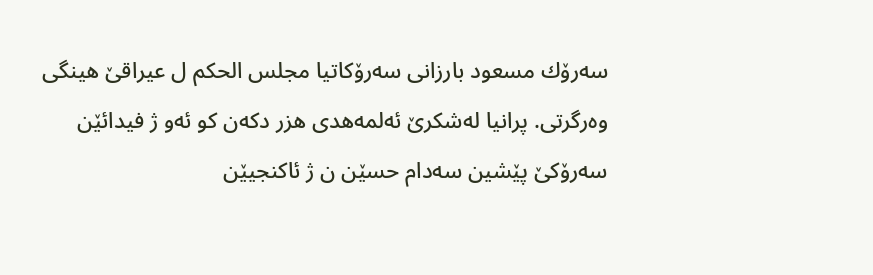سه‌رۆك مسعود بارزانى سه‌رۆكاتیا مجلس الحكم ل عیراقێ هینگى وه‌رگرتى. پرانیا له‌شكرێ ئه‌لمه‌هدى هزر دكه‌ن كو ئه‌و ژ فیدائێن سه‌رۆكێ پێشین سه‌دام حسێن ن ژ ئاكنجیێن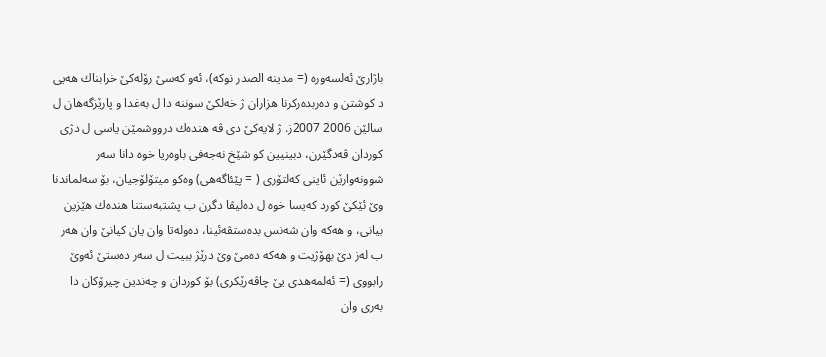باژارێ ئه‌لسه‌وره‌ (= مدینه‌ الصدر نوكه‌)، ئه‌و كه‌سێ رۆله‌كێ خرابناك هه‌یى د كوشتن و ده‌ربده‌ركرنا هزاران ژ خه‌لكێ سوننه‌ دا ل به‌غدا و پارێزگه‌هان ل سالێن 2006 2007ز. ژ لایه‌كێ دى ڤه‌ هنده‌ك درووشمێن یاسى ل دژى كوردان ڤه‌دگێرن، دبینیین كو شێخ نه‌جه‌فى باوه‌ریا خوه‌ دانا سه‌ر شوونه‌وارێن ئاینى كه‌لتۆرى ( = پێئاگه‌هى) وه‌كو میتۆلۆجیان، بۆ سه‌لماندنا وێ ئێكێ كورد كه‌یسا خوه‌ ل ده‌لیڤا دگرن ب پشتبه‌ستنا هنده‌ك هێزین بیانى، و هه‌كه‌ وان شه‌نس بده‌ستڤه‌ئینا، ده‌وله‌تا وان یان كیانێ وان هه‌ر ب له‌ز دێ بهۆژیت و هه‌كه‌ ده‌مێ وێ درێژ ببیت ل سه‌ر ده‌ستێ ئه‌وێ رابووى (= ئه‌لمه‌هدى یێ چاڤه‌رێكرى) بۆ كوردان و چه‌ندین چیرۆكان دا به‌رى وان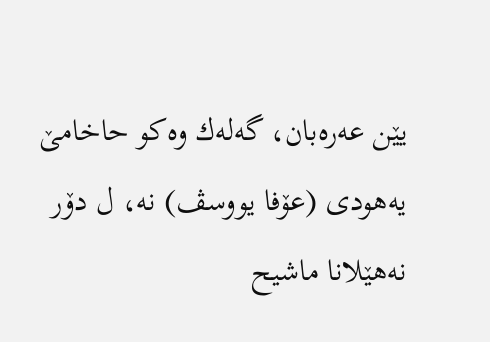یێن عه‌ره‌بان، گه‌له‌ك وه‌كو حاخامێ یه‌هودى (عۆفا یووسڤ) نه‌، ل دۆر نه‌هێلانا ماشیح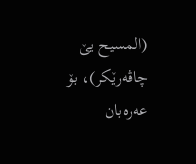(المسیح یێ چاڤه‌رێكر)، بۆ عه‌ره‌بان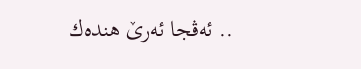.. ئه‌ڤجا ئه‌رێ هنده‌ك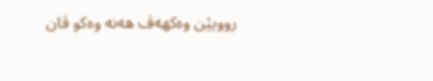روویێن وه‌كهه‌ڤ هه‌نه‌ وه‌كو ڤان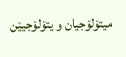میتۆلۆجیان و یتۆلۆجیێن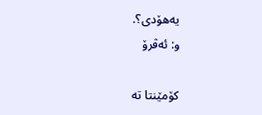یه‌هۆدى؟.
و: ئه‌ڤرۆ

کۆمێنتا تە